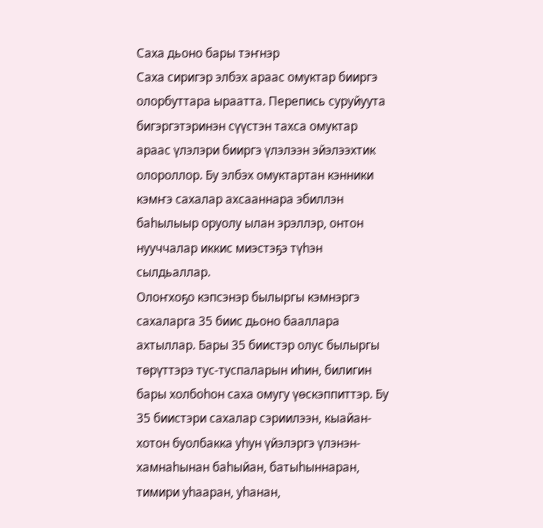Саха дьоно бары тэҥнэр
Саха сиригэр элбэх араас омуктар бииргэ олорбуттара ыраатта. Перепись суруйуута бигэргэтэринэн сүүстэн тахса омуктар араас үлэлэри бииргэ үлэлээн эйэлээхтик олороллор. Бу элбэх омуктартан кэнники кэмҥэ сахалар ахсааннара эбиллэн баһылыыр оруолу ылан эрэллэр, онтон нууччалар иккис миэстэҕэ түһэн сылдьаллар.
Олоҥхоҕо кэпсэнэр былыргы кэмнэргэ сахаларга 35 биис дьоно бааллара ахтыллар. Бары 35 биистэр олус былыргы төрүттэрэ тус-туспаларын иһин, билигин бары холбоһон саха омугу үөскэппиттэр. Бу 35 биистэри сахалар сэриилээн, кыайан-хотон буолбакка уһун үйэлэргэ үлэнэн-хамнаһынан баһыйан, батыһыннаран, тимири уһааран, уһанан,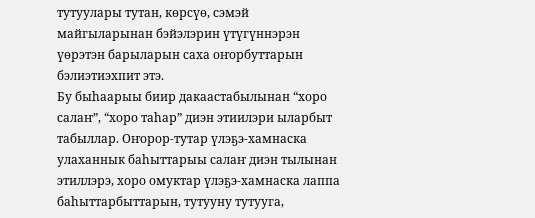тутуулары тутан, көрсүө, сэмэй майгыларынан бэйэлэрин үтүгүннэрэн үөрэтэн барыларын саха оҥорбуттарын бэлиэтиэхпит этэ.
Бу быһаарыы биир дакаастабылынан “хоро салаҥ”, “хоро таһар” диэн этиилэри ыларбыт табыллар. Оҥорор-тутар үлэҕэ-хамнаска улаханнык баһыттарыы салаҥ диэн тылынан этиллэрэ, хоро омуктар үлэҕэ-хамнаска лаппа баһыттарбыттарын, тутууну тутууга,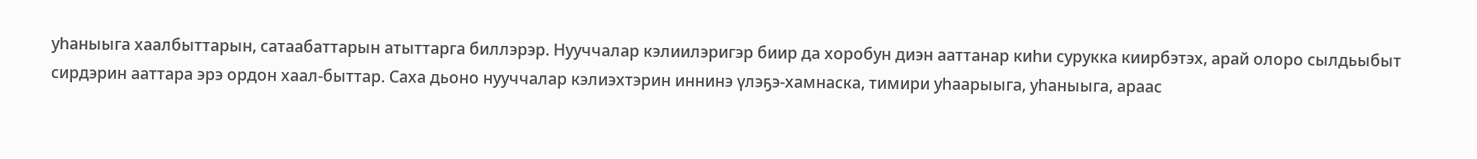уһаныыга хаалбыттарын, сатаабаттарын атыттарга биллэрэр. Нууччалар кэлиилэригэр биир да хоробун диэн ааттанар киһи сурукка киирбэтэх, арай олоро сылдьыбыт сирдэрин ааттара эрэ ордон хаал-быттар. Саха дьоно нууччалар кэлиэхтэрин иннинэ үлэҕэ-хамнаска, тимири уһаарыыга, уһаныыга, араас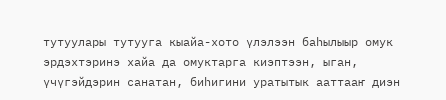тутуулары тутууга кыайа-хото үлэлээн баһылыыр омук эрдэхтэринэ хайа да омуктарга киэптээн, ыган, үчүгэйдэрин санатан, биһигини уратытык ааттааҥ диэн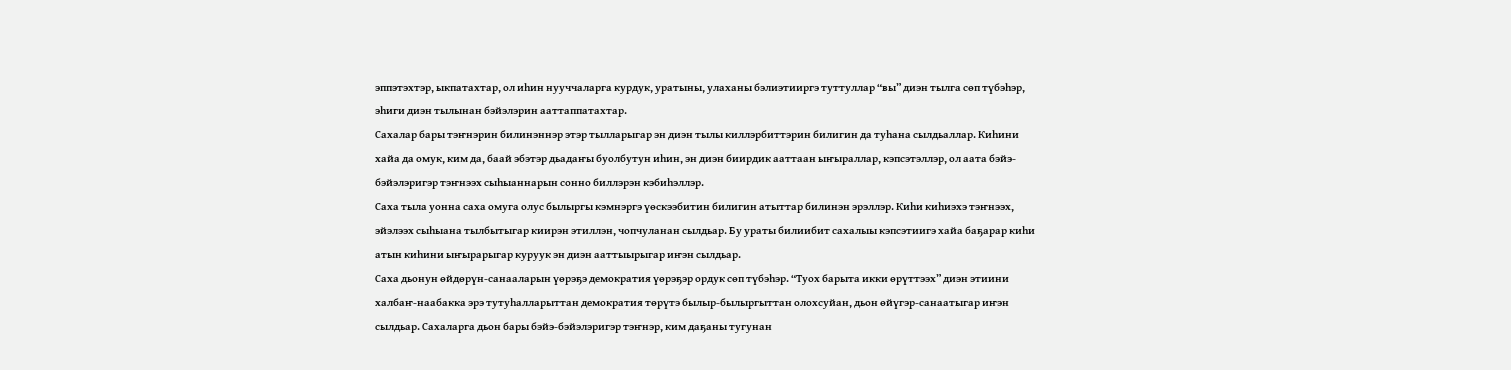эппэтэхтэр, ыкпатахтар, ол иһин нууччаларга курдук, уратыны, улаханы бэлиэтииргэ туттуллар “вы” диэн тылга сөп түбэһэр, эһиги диэн тылынан бэйэлэрин ааттаппатахтар.
Сахалар бары тэҥнэрин билинэннэр этэр тылларыгар эн диэн тылы киллэрбиттэрин билигин да туһана сылдьаллар. Киһини хайа да омук, ким да, баай эбэтэр дьадаҥы буолбутун иһин, эн диэн биирдик ааттаан ыҥыраллар, кэпсэтэллэр, ол аата бэйэ-бэйэлэригэр тэҥнээх сыһыаннарын сонно биллэрэн кэбиһэллэр.
Саха тыла уонна саха омуга олус былыргы кэмнэргэ үөскээбитин билигин атыттар билинэн эрэллэр. Киһи киһиэхэ тэҥнээх, эйэлээх сыһыана тылбытыгар киирэн этиллэн, чопчуланан сылдьар. Бу ураты билиибит сахалыы кэпсэтиигэ хайа баҕарар киһи атын киһини ыҥырарыгар куруук эн диэн ааттыырыгар иҥэн сылдьар.
Саха дьонун өйдөрүн-санааларын үөрэҕэ демократия үөрэҕэр ордук сөп түбэһэр. “Туох барыта икки өрүттээх” диэн этиини халбаҥ-наабакка эрэ тутуһалларыттан демократия төрүтэ былыр-былыргыттан олохсуйан, дьон өйүгэр-санаатыгар иҥэн сылдьар. Сахаларга дьон бары бэйэ-бэйэлэригэр тэҥнэр, ким даҕаны тугунан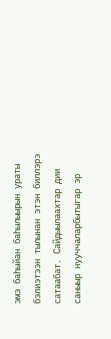эмэ баһыйан баһылыырын ураты бэлиэтээн тылынан этэн биллэрэ сатаабат. Сайдыылаахтар дии саныыр нууччаларбытыгар эр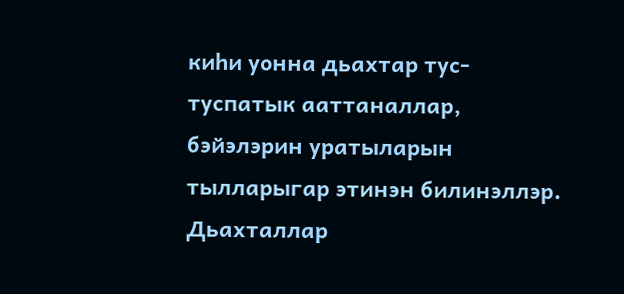киһи уонна дьахтар тус-туспатык ааттаналлар, бэйэлэрин уратыларын тылларыгар этинэн билинэллэр. Дьахталлар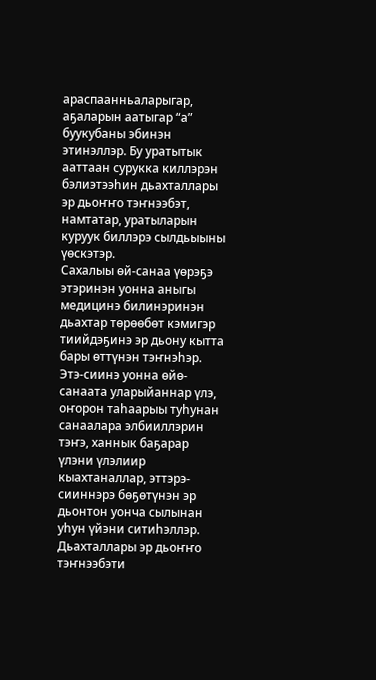араспаанньаларыгар, аҕаларын аатыгар “а” буукубаны эбинэн этинэллэр. Бу уратытык ааттаан сурукка киллэрэн бэлиэтээһин дьахталлары эр дьоҥҥо тэҥнээбэт, намтатар, уратыларын куруук биллэрэ сылдьыыны үөскэтэр.
Сахалыы өй-санаа үөрэҕэ этэринэн уонна аныгы медицинэ билинэринэн дьахтар төрөөбөт кэмигэр тиийдэҕинэ эр дьону кытта бары өттүнэн тэҥнэһэр. Этэ-сиинэ уонна өйө-санаата уларыйаннар үлэ, оҥорон таһаарыы туһунан санаалара элбииллэрин тэҥэ, ханнык баҕарар үлэни үлэлиир кыахтаналлар, эттэрэ-сииннэрэ бөҕөтүнэн эр дьонтон уонча сылынан уһун үйэни ситиһэллэр.
Дьахталлары эр дьоҥҥо тэҥнээбэти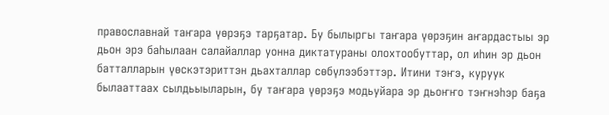православнай таҥара үөрэҕэ тарҕатар. Бу былыргы таҥара үөрэҕин аҥардастыы эр дьон эрэ баһылаан салайаллар уонна диктатураны олохтообуттар, ол иһин эр дьон батталларын үөскэтэриттэн дьахталлар сөбүлээбэттэр. Итини тэҥэ, куруук былааттаах сылдьыыларын, бу таҥара үөрэҕэ модьуйара эр дьоҥҥо тэҥнэһэр баҕа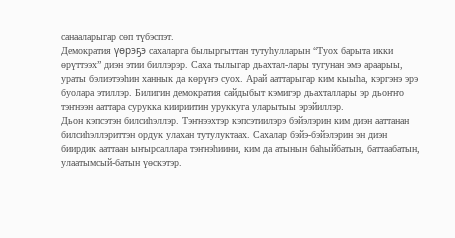санааларыгар сөп түбэспэт.
Демократия үөрэҕэ сахаларга былыргыттан тутуһулларын “Туох барыта икки өрүттээх” диэн этии биллэрэр. Саха тылыгар дьахтал-лары тугунан эмэ араарыы, ураты бэлиэтээһин ханнык да көрүҥэ суох. Арай ааттарыгар ким кыыһа, кэргэнэ эрэ буолара этиллэр. Билигин демократия сайдыбыт кэмигэр дьахталлары эр дьоҥҥо тэҥнээн ааттара сурукка киириитин уруккуга уларытыы эрэйиллэр.
Дьон кэпсэтэн билсиһэллэр. Тэҥнээхтэр кэпсэтиилэрэ бэйэлэрин ким диэн ааттанан билсиһэллэриттэн ордук улахан тутулуктаах. Сахалар бэйэ-бэйэлэрин эн диэн биирдик ааттаан ыҥырсаллара тэҥнэһиини, ким да атынын баһыйбатын, баттаабатын, улаатымсый-батын үөскэтэр.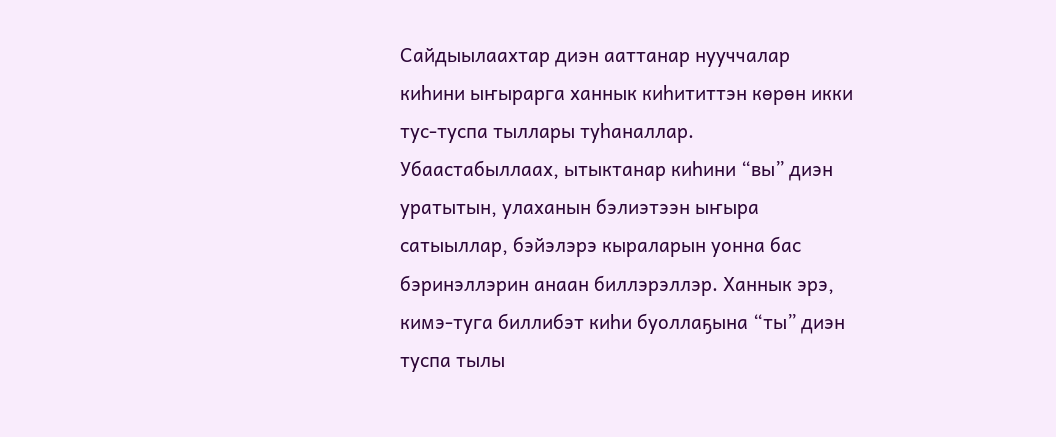Сайдыылаахтар диэн ааттанар нууччалар киһини ыҥырарга ханнык киһититтэн көрөн икки тус-туспа тыллары туһаналлар. Убаастабыллаах, ытыктанар киһини “вы” диэн уратытын, улаханын бэлиэтээн ыҥыра сатыыллар, бэйэлэрэ кыраларын уонна бас бэринэллэрин анаан биллэрэллэр. Ханнык эрэ, кимэ-туга биллибэт киһи буоллаҕына “ты” диэн туспа тылы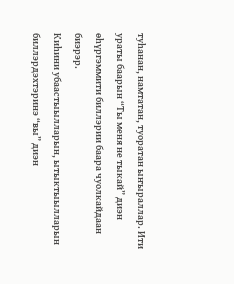туһанан, намтатан, туоратан ыҥыраллар. Ити ураты баарын “Ты меня не тыкай” диэн өһүргэммити биллэрии баара чуолкайдаан биэрэр.
Киһини убаастыылларын, ытыктыылларын биллэрдэхтэринэ “вы” диэн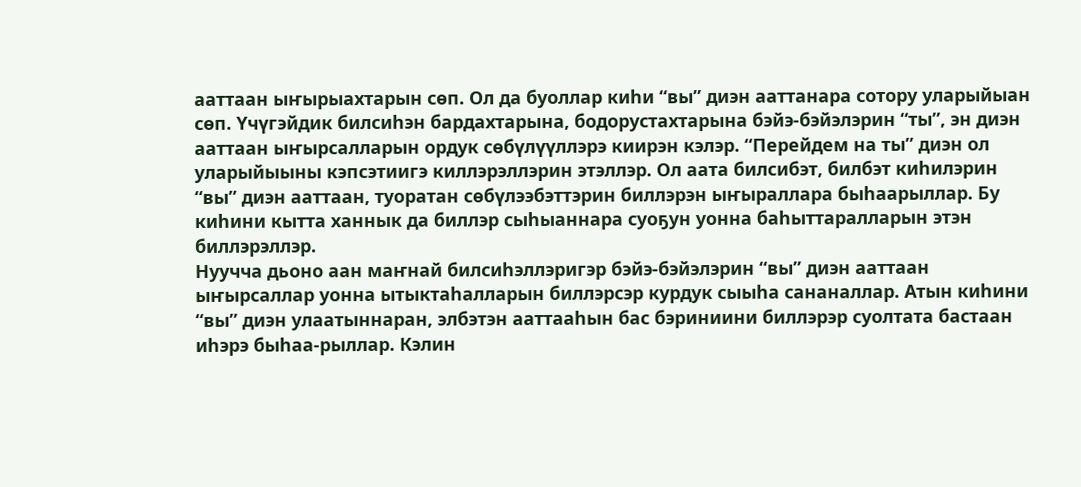ааттаан ыҥырыахтарын сөп. Ол да буоллар киһи “вы” диэн ааттанара сотору уларыйыан сөп. Үчүгэйдик билсиһэн бардахтарына, бодорустахтарына бэйэ-бэйэлэрин “ты”, эн диэн ааттаан ыҥырсалларын ордук сөбүлүүллэрэ киирэн кэлэр. “Перейдем на ты” диэн ол уларыйыыны кэпсэтиигэ киллэрэллэрин этэллэр. Ол аата билсибэт, билбэт киһилэрин “вы” диэн ааттаан, туоратан сөбүлээбэттэрин биллэрэн ыҥыраллара быһаарыллар. Бу киһини кытта ханнык да биллэр сыһыаннара суоҕун уонна баһыттаралларын этэн биллэрэллэр.
Нуучча дьоно аан маҥнай билсиһэллэригэр бэйэ-бэйэлэрин “вы” диэн ааттаан ыҥырсаллар уонна ытыктаһалларын биллэрсэр курдук сыыһа сананаллар. Атын киһини “вы” диэн улаатыннаран, элбэтэн ааттааһын бас бэриниини биллэрэр суолтата бастаан иһэрэ быһаа-рыллар. Кэлин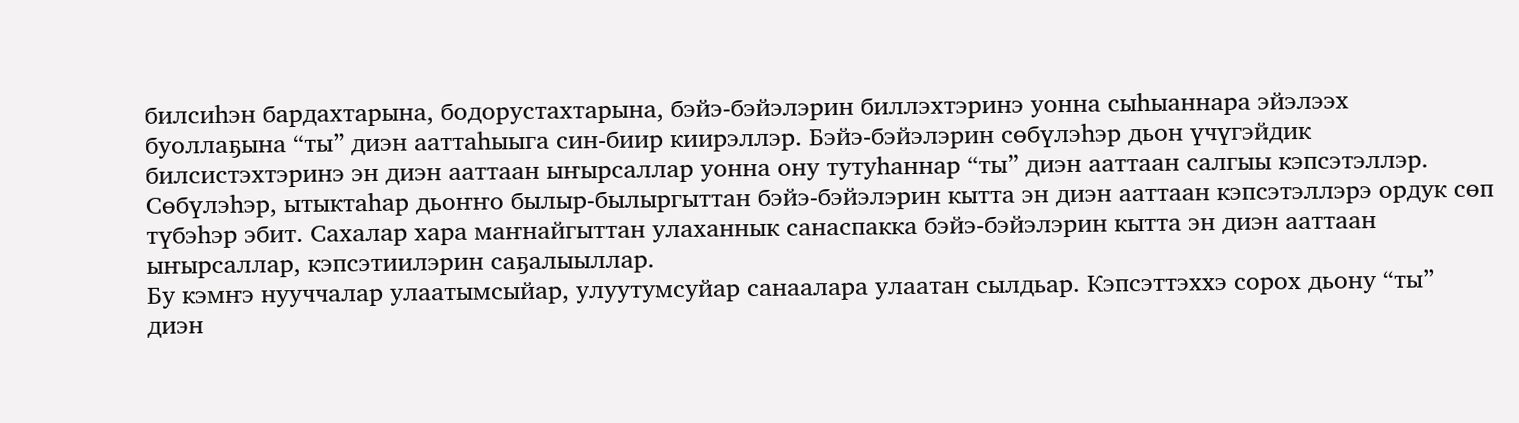билсиһэн бардахтарына, бодорустахтарына, бэйэ-бэйэлэрин биллэхтэринэ уонна сыһыаннара эйэлээх буоллаҕына “ты” диэн ааттаһыыга син-биир киирэллэр. Бэйэ-бэйэлэрин сөбүлэһэр дьон үчүгэйдик билсистэхтэринэ эн диэн ааттаан ыҥырсаллар уонна ону тутуһаннар “ты” диэн ааттаан салгыы кэпсэтэллэр. Сөбүлэһэр, ытыктаһар дьоҥҥо былыр-былыргыттан бэйэ-бэйэлэрин кытта эн диэн ааттаан кэпсэтэллэрэ ордук сөп түбэһэр эбит. Сахалар хара маҥнайгыттан улаханнык санаспакка бэйэ-бэйэлэрин кытта эн диэн ааттаан ыҥырсаллар, кэпсэтиилэрин саҕалыыллар.
Бу кэмҥэ нууччалар улаатымсыйар, улуутумсуйар санаалара улаатан сылдьар. Кэпсэттэххэ сорох дьону “ты” диэн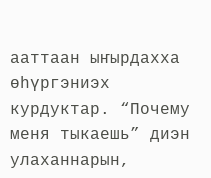ааттаан ыҥырдахха өһүргэниэх курдуктар. “Почему меня тыкаешь” диэн улаханнарын,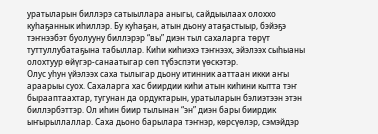уратыларын биллэрэ сатыыллара аныгы, сайдыылаах олоххо куһаҕаннык иһиллэр. Бу куһаҕан, атын дьону атаҕастыыр, бэйэҕэ тэҥнээбэт буолууну биллэрэр “вы” диэн тыл сахаларга төрүт туттуллубатаҕына табыллар. Киһи киһиэхэ тэҥнээх, эйэлээх сыһыаны олохтуур өйүгэр-санаатыгар сөп түбэспэти үөскэтэр.
Олус уһун үйэлээх саха тылыгар дьону итинник ааттаан икки аҥы араарыы суох. Сахаларга хас биирдии киһи атын киһини кытта тэҥ бырааптаахтар, тугунан да ордуктарын, уратыларын бэлиэтээн этэн биллэрбэттэр. Ол иһин биир тылынан “эн” диэн бары биирдик ыҥырыллаллар. Саха дьоно барылара тэҥнэр, көрсүөлэр, сэмэйдэр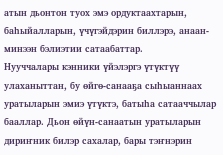атын дьонтон туох эмэ ордуктаахтарын, баһыйалларын, үчүгэйдэрин биллэрэ, анаан-минээн бэлиэтии сатаабаттар.
Нууччалары кэнники үйэлэргэ үтүктүү улаханыттан, бу өйгө-санааҕа сыһыаннаах уратыларын эмиэ үтүктэ, батыһа сатааччылар бааллар. Дьон өйүн-санаатын уратыларын дириҥник билэр сахалар, бары тэҥнэрин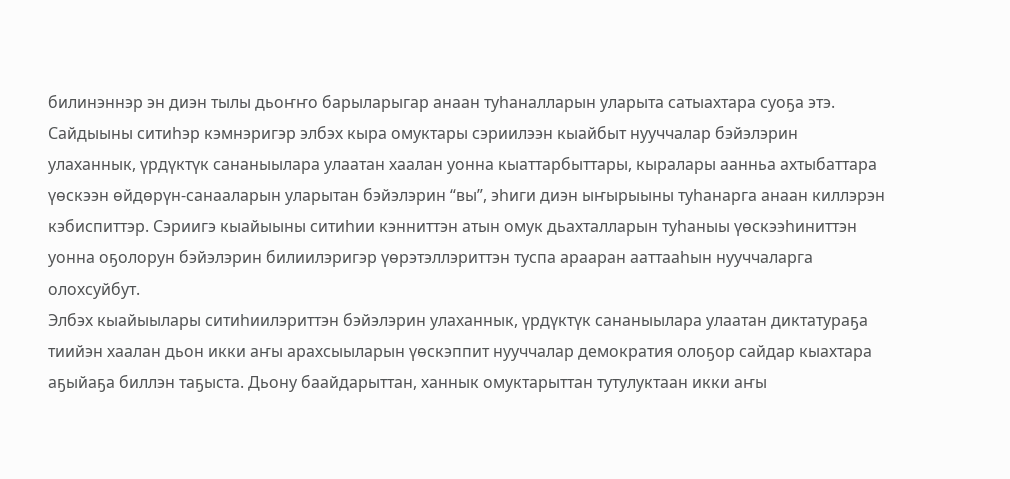билинэннэр эн диэн тылы дьоҥҥо барыларыгар анаан туһаналларын уларыта сатыахтара суоҕа этэ.
Сайдыыны ситиһэр кэмнэригэр элбэх кыра омуктары сэриилээн кыайбыт нууччалар бэйэлэрин улаханнык, үрдүктүк сананыылара улаатан хаалан уонна кыаттарбыттары, кыралары аанньа ахтыбаттара үөскээн өйдөрүн-санааларын уларытан бэйэлэрин “вы”, эһиги диэн ыҥырыыны туһанарга анаан киллэрэн кэбиспиттэр. Сэриигэ кыайыыны ситиһии кэнниттэн атын омук дьахталларын туһаныы үөскээһиниттэн уонна оҕолорун бэйэлэрин билиилэригэр үөрэтэллэриттэн туспа арааран ааттааһын нууччаларга олохсуйбут.
Элбэх кыайыылары ситиһиилэриттэн бэйэлэрин улаханнык, үрдүктүк сананыылара улаатан диктатураҕа тиийэн хаалан дьон икки аҥы арахсыыларын үөскэппит нууччалар демократия олоҕор сайдар кыахтара аҕыйаҕа биллэн таҕыста. Дьону баайдарыттан, ханнык омуктарыттан тутулуктаан икки аҥы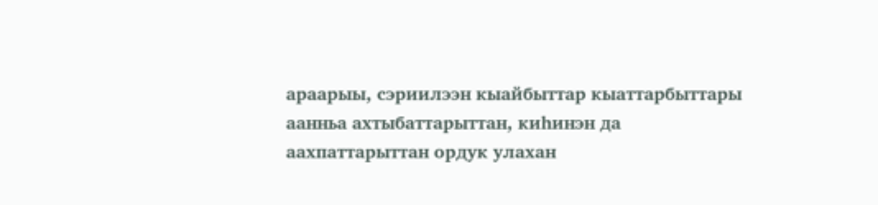араарыы, сэриилээн кыайбыттар кыаттарбыттары аанньа ахтыбаттарыттан, киһинэн да аахпаттарыттан ордук улахан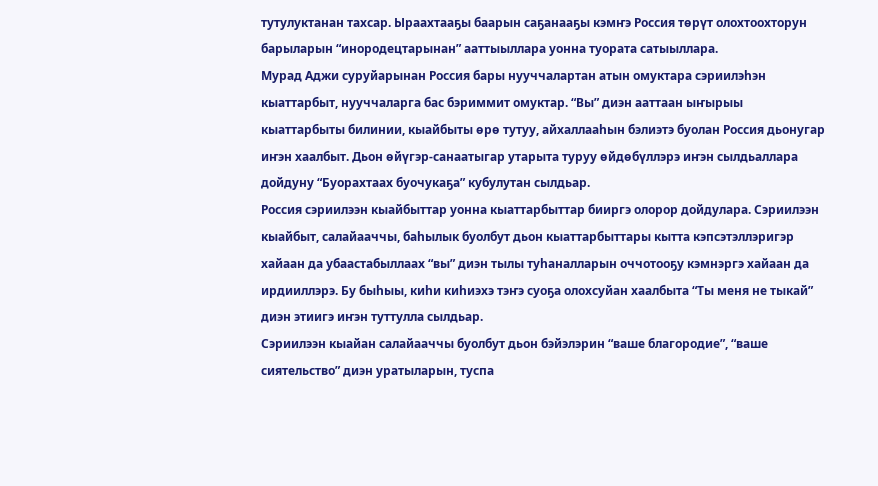тутулуктанан тахсар. Ыраахтааҕы баарын саҕанааҕы кэмҥэ Россия төрүт олохтоохторун барыларын “инородецтарынан” ааттыыллара уонна туората сатыыллара.
Мурад Аджи суруйарынан Россия бары нууччалартан атын омуктара сэриилэһэн кыаттарбыт, нууччаларга бас бэриммит омуктар. “Вы” диэн ааттаан ыҥырыы кыаттарбыты билинии, кыайбыты өрө тутуу, айхаллааһын бэлиэтэ буолан Россия дьонугар иҥэн хаалбыт. Дьон өйүгэр-санаатыгар утарыта туруу өйдөбүллэрэ иҥэн сылдьаллара дойдуну “Буорахтаах буочукаҕа” кубулутан сылдьар.
Россия сэриилээн кыайбыттар уонна кыаттарбыттар бииргэ олорор дойдулара. Сэриилээн кыайбыт, салайааччы, баһылык буолбут дьон кыаттарбыттары кытта кэпсэтэллэригэр хайаан да убаастабыллаах “вы” диэн тылы туһаналларын оччотооҕу кэмнэргэ хайаан да ирдииллэрэ. Бу быһыы, киһи киһиэхэ тэҥэ суоҕа олохсуйан хаалбыта “Ты меня не тыкай” диэн этиигэ иҥэн туттулла сылдьар.
Сэриилээн кыайан салайааччы буолбут дьон бэйэлэрин “ваше благородие”, “ваше сиятельство” диэн уратыларын, туспа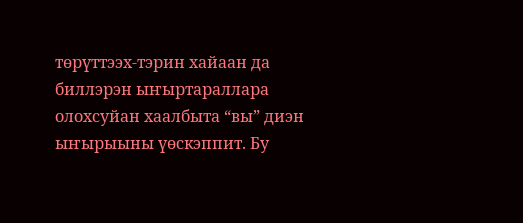төрүттээх-тэрин хайаан да биллэрэн ыҥыртараллара олохсуйан хаалбыта “вы” диэн ыҥырыыны үөскэппит. Бу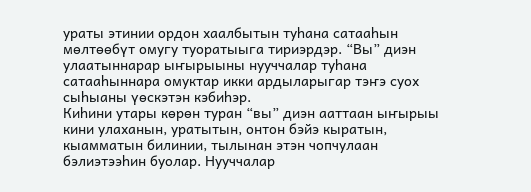ураты этинии ордон хаалбытын туһана сатааһын мөлтөөбүт омугу туоратыыга тириэрдэр. “Вы” диэн улаатыннарар ыҥырыыны нууччалар туһана сатааһыннара омуктар икки ардыларыгар тэҥэ суох сыһыаны үөскэтэн кэбиһэр.
Киһини утары көрөн туран “вы” диэн ааттаан ыҥырыы кини улаханын, уратытын, онтон бэйэ кыратын, кыамматын билинии, тылынан этэн чопчулаан бэлиэтээһин буолар. Нууччалар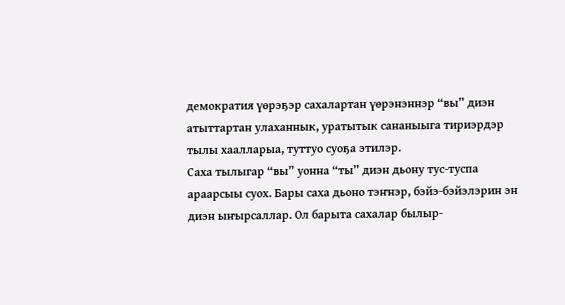демократия үөрэҕэр сахалартан үөрэнэннэр “вы” диэн атыттартан улаханнык, уратытык сананыыга тириэрдэр тылы хаалларыа, туттуо суоҕа этилэр.
Саха тылыгар “вы” уонна “ты” диэн дьону тус-туспа араарсыы суох. Бары саха дьоно тэҥнэр, бэйэ-бэйэлэрин эн диэн ыҥырсаллар. Ол барыта сахалар былыр-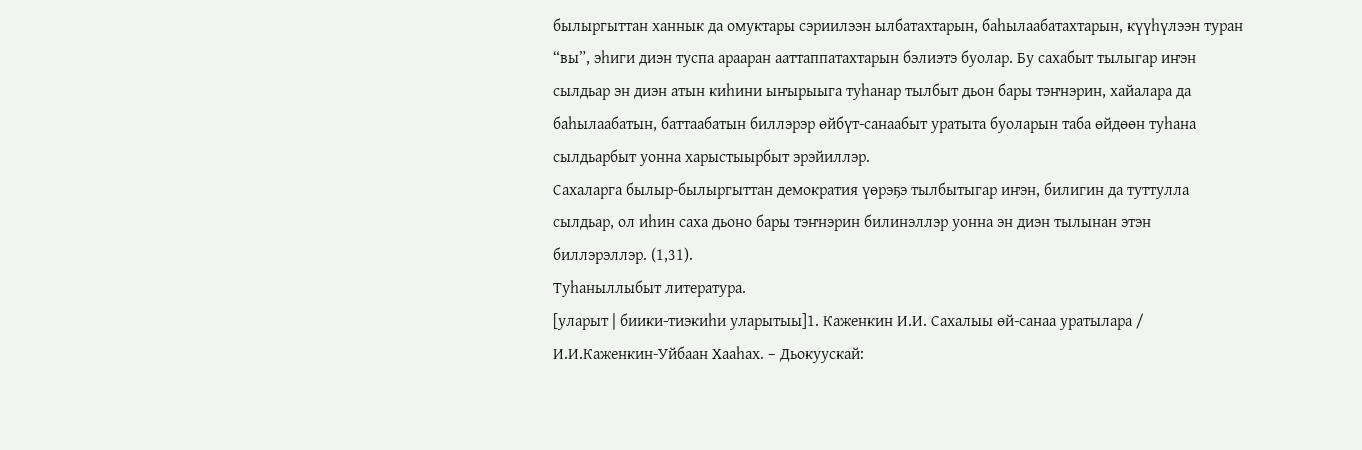былыргыттан ханнык да омуктары сэриилээн ылбатахтарын, баһылаабатахтарын, күүһүлээн туран “вы”, эһиги диэн туспа арааран ааттаппатахтарын бэлиэтэ буолар. Бу сахабыт тылыгар иҥэн сылдьар эн диэн атын киһини ыҥырыыга туһанар тылбыт дьон бары тэҥнэрин, хайалара да баһылаабатын, баттаабатын биллэрэр өйбүт-санаабыт уратыта буоларын таба өйдөөн туһана сылдьарбыт уонна харыстыырбыт эрэйиллэр.
Сахаларга былыр-былыргыттан демократия үөрэҕэ тылбытыгар иҥэн, билигин да туттулла сылдьар, ол иһин саха дьоно бары тэҥнэрин билинэллэр уонна эн диэн тылынан этэн биллэрэллэр. (1,31).
Туһаныллыбыт литература.
[уларыт | биики-тиэкиһи уларытыы]1. Каженкин И.И. Сахалыы өй-санаа уратылара / И.И.Каженкин-Уйбаан Хааһах. – Дьокуускай: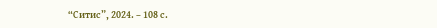“Ситис”, 2024. – 108 с.